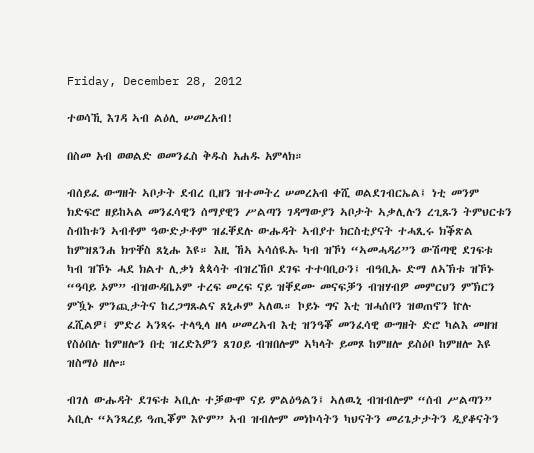Friday, December 28, 2012

ተወሳኺ እገዳ ኣብ ልዕሊ ሠመረአብ!

በስመ አብ ወወልድ ወመንፈስ ቅዱስ አሐዱ አምላክ።

ብሰይፈ ውግዘት ኣቦታት ደብረ ቢዘን ዝተመትረ ሠመረአብ ቀሺ ወልደገብርኤል፤ ነቲ መንም ክድፍሮ ዘይከኣል መንፈሳዊን ሰማያዊን ሥልጣን ገዳማውያን ኣቦታት ኣቃሊሉን ረጊጹን ትምህርቱን ስብከቱን ኣብቶም ዓውድታቶም ዝፈቐደሉ ውሑዳት ኣብያተ ክርስቲያናት ተሓጺሩ ክቕጽል ከምዝጸንሐ ክጥቐስ ጸኒሑ እዩ። እዚ ኸኣ ኣሳሰዪኡ ካብ ዝኾነ “ኣመሓዳሪ”ን ውሽጣዊ ደገፍቱ ካብ ዝኾኑ ሓደ ክልተ ሊቃነ ጳጳሳት ብዝረኸቦ ደገፍ ተተባቢዑን፤ ብዓቢኡ ድማ ለኣኽቱ ዝኾኑ “ዓባይ ኦም” ብዝውዳቤኦም ተረፍ መረፍ ናይ ዝቐደሙ መናፍቓን ብዝሃብዎ መምርህን ምኽርን ምዃኑ ምንጪታትና ከረጋግጹልና ጸኒሖም ኣለዉ። ኮይኑ ግና እቲ ዝሓሰቦን ዝወጠኖን ኵሉ ፈሺልዎ፤ ምድሪ ኣንጻሩ ተላዒላ ዘላ ሠመረኣብ እቲ ዝንዓቖ መንፈሳዊ ውግዘት ድሮ ካልእ መዘዝ የስዕበሉ ከምዘሎን በቲ ዝረድእዎን ጸገዐይ ብዝበሎም ኣካላት ይመጾ ከምዘሎ ይስዕቦ ከምዘሎ እዩ ዝስማዕ ዘሎ።

ብገለ ውሑዳት ደገፍቱ ኣቢሉ ተቓውሞ ናይ ምልዕዓልን፤ ኣለዉኒ ብዝብሎም “ሰብ ሥልጣን” ኣቢሉ “ኣንጻረይ ዓጢቖም እዮም” ኣብ ዝብሎም መነኮሳትን ካህናትን መሪጌታታትን ዲያቆናትን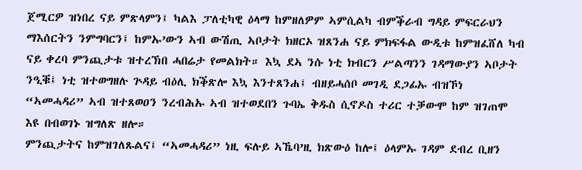ጀሚርዎ ዝነበረ ናይ ምጽላምን፤ ካልእ ፓለቲካዊ ዕላማ ከምዘለዎም ኣምሲልካ ብምቕራብ ግዳይ ምፍርራህን ማእሰርትን ንምግባርን፤ ከምኡ’ውን ኣብ ውሽጢ ኣቦታት ክዘርኦ ዝጸንሐ ናይ ምክፍፋል ውዲቱ ከምዝፈሸለ ካብ ናይ ቀረባ ምንጪታቱ ዝተረኽበ ሓበሬታ የመልክት። እኳ ደኣ ንሱ ነቲ ክብርን ሥልጣንን ገዳማውያን ኣቦታት ንዒቑ፤ ነቲ ዝተወግዘሉ ጕዳይ ብዕሊ ክቕጽሎ እኳ እንተጸንሐ፤ ብዘይሓሰቦ መገዲ ደጋፊኡ ብዝኾነ “ኣመሓዳሪ” ኣብ ዝተጸወዐን ንረብሕኡ ኣብ ዝተወደበን ጉባኤ ቅዱስ ሲኖዶስ ተሪር ተቓውሞ ከም ዝገጠሞ እዩ በብወገኑ ዝግለጽ ዘሎ።
ምንጪታትና ከምዝገለጹልና፤ “ኣመሓዳሪ” ነዚ ፍሉይ ኣኼባ’ዚ ክጽውዕ ከሎ፤ ዕላምኡ ገዳም ደብረ ቢዘን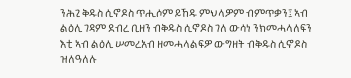ንሕጊ ቅዱስ ሲኖዶስ ጥሒሶም ይኸዱ ምህላዎም ብምጥቃን፤ ኣብ ልዕሊ ገዳም ደብረ ቢዘን ብቅዱስ ሲኖዶስ ገለ ውሳነ ንክመሓላለፍን እቲ ኣብ ልዕሊ ሠመረአብ ዘመሓላልፍዎ ውግዘት ብቅዱስ ሲኖዶስ ዝለዓለሉ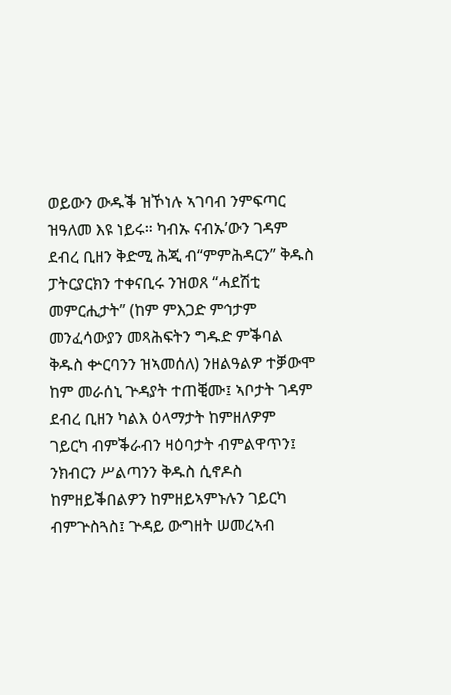ወይውን ውዱቕ ዝኾነሉ ኣገባብ ንምፍጣር ዝዓለመ እዩ ነይሩ። ካብኡ ናብኡ’ውን ገዳም ደብረ ቢዘን ቅድሚ ሕጂ ብ“ምምሕዳርን” ቅዱስ ፓትርያርክን ተቀናቢሩ ንዝወጸ “ሓደሽቲ መምርሒታት” (ከም ምእጋድ ምኅታም መንፈሳውያን መጻሕፍትን ግዱድ ምቕባል ቅዱስ ቍርባንን ዝኣመሰለ) ንዘልዓልዎ ተቓውሞ ከም መራሰኒ ጕዳያት ተጠቒሙ፤ ኣቦታት ገዳም ደብረ ቢዘን ካልእ ዕላማታት ከምዘለዎም ገይርካ ብምቕራብን ዛዕባታት ብምልዋጥን፤ ንክብርን ሥልጣንን ቅዱስ ሲኖዶስ ከምዘይቕበልዎን ከምዘይኣምኑሉን ገይርካ ብምጕስጓስ፤ ጕዳይ ውግዘት ሠመረኣብ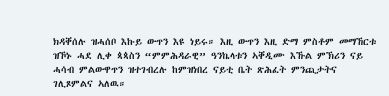ክዳቐሰሉ ዝሓሰቦ እኩይ ውጥን እዩ ነይሩ። እዚ ውጥን እዚ ድማ ምስቶም መማኸርቱ ዝኾኑ ሓደ ሊቀ ጳጳስን “ምምሕዳራዊ” ዓንኬላቱን ኣቐዲሙ እኹል ምኽሪን ናይ ሓሳብ ምልውዋጥን ዝተገብረሉ ከምዝነበረ ናይቲ ቤት ጽሕፈት ምንጪታትና ገሊጾምልና ኣለዉ።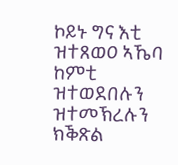ኮይኑ ግና እቲ ዝተጸወዐ ኣኼባ ከምቲ ዝተወደበሉን ዝተመኽረሉን ክቕጽል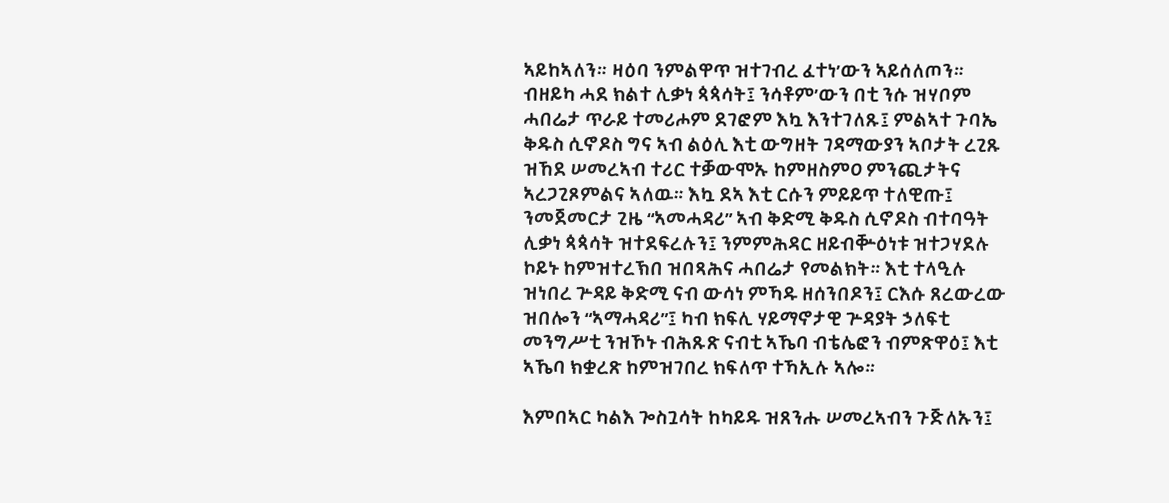ኣይከኣለን። ዛዕባ ንምልዋጥ ዝተገብረ ፈተነ’ውን ኣይሰለጦን። ብዘይካ ሓደ ክልተ ሊቃነ ጳጳሳት፤ ንሳቶም’ውን በቲ ንሱ ዝሃቦም ሓበሬታ ጥራይ ተመሪሖም ደገፎም እኳ እንተገለጹ፤ ምልኣተ ጉባኤ ቅዱስ ሲኖዶስ ግና ኣብ ልዕሊ እቲ ውግዘት ገዳማውያን ኣቦታት ረጊጹ ዝኸደ ሠመረኣብ ተሪር ተቓውሞኡ ከምዘስምዐ ምንጪታትና ኣረጋጊጾምልና ኣለዉ። እኳ ደኣ እቲ ርሱን ምይይጥ ተለዊጡ፤ ንመጀመርታ ጊዜ “ኣመሓዳሪ” ኣብ ቅድሚ ቅዱስ ሲኖዶስ ብተባዓት ሊቃነ ጳጳሳት ዝተደፍረሉን፤ ንምምሕዳር ዘይብቝዕነቱ ዝተጋሃደሉ ኮይኑ ከምዝተረኽበ ዝበጻሕና ሓበሬታ የመልክት። እቲ ተላዒሉ ዝነበረ ጕዳይ ቅድሚ ናብ ውሳነ ምኻዱ ዘሰንበዶን፤ ርእሱ ጸረውረው ዝበሎን “ኣማሓዳሪ”፤ ካብ ክፍሊ ሃይማኖታዊ ጕዳያት ኃለፍቲ መንግሥቲ ንዝኾኑ ብሕጹጽ ናብቲ ኣኼባ ብቴሌፎን ብምጽዋዕ፤ እቲ ኣኼባ ክቋረጽ ከምዝገበረ ክፍለጥ ተኻኢሉ ኣሎ።

እምበኣር ካልእ ጐስጓሳት ከካይዱ ዝጸንሑ ሠመረኣብን ጉጅለኡን፤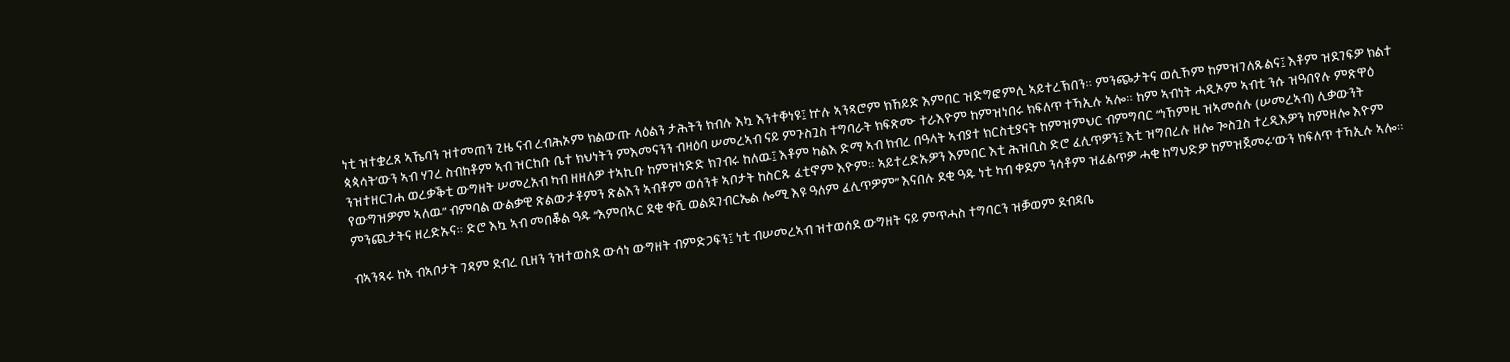ነቲ ዝተቋረጸ ኣኼባን ዝተመጠን ጊዜ ናብ ረብሕኦም ክልውጡ ላዕልን ታሕትን ክብሉ እኳ እንተቐነዩ፤ ኵሉ ኣንጻሮም ክኸይድ እምበር ዝድግፎምሲ ኣይተረኽበን። ምንጭታትና ወሲኾም ከምዝገለጹልና፤ እቶም ዝደገፍዎ ክልተ ጳጳሳት’ውን ኣብ ሃገረ ስብከቶም ኣብ ዝርከቡ ቤተ ክህነትን ምእመናንን ብዛዕባ ሠመረኣብ ናይ ምጉስጓስ ተግባራት ክፍጽሙ ተራእዮም ከምዝነበሩ ክፍለጥ ተኻኢሉ ኣሎ። ከም ኣብነት ሓዲኦም ኣብቲ ንሱ ዝዓበየሉ ምጽዋዕ ንዝተዘርገሐ ወረቃቕቲ ውግዘት ሠመረአብ ካብ ዘዘለዎ ተኣኪቡ ከምዝነድድ ክገብሩ ከለዉ፤ እቶም ካልእ ድማ ኣብ ክብረ በዓላት ኣብያተ ክርስቲያናት ከምዝምህር ብምግባር “ነኸምዚ ዝኣመሰሉ (ሠመረኣብ) ሊቃውንት የውግዝዎም ኣለዉ” ብምባል ውልቃዊ ጽልውታቶምን ጽልእን ኣብቶም ወሰንቱ ኣቦታት ከስርጹ ፈቲኖም እዮም። ኣይተረድኡዎን እምበር እቲ ሕዝቢስ ድሮ ፈሊጥዎን፤ እቲ ዝግበረሉ ዘሎ ጐስጓስ ተረዲእዎን ከምዘሎ እዮም ምንጪታትና ዘረድኡና። ድሮ እኳ ኣብ መበቖል ዓዱ “እምበኣር ደቂ ቀሺ ወልደገብርኤል ሎሚ እዩ ዓለም ፈሊጥዎም” እናበሉ ደቂ ዓዱ ነቲ ካብ ቀደም ንሳቶም ዝፈልጥዎ ሓቂ ከግህድዎ ከምዝጀመሩ’ውን ክፍለጥ ተኻኢሉ ኣሎ።

ብኣንጻሩ ከኣ ብኣቦታት ገዳም ደብረ ቢዘን ንዝተወስደ ውሳነ ውግዘት ብምድጋፍን፤ ነቲ ብሠመረኣብ ዝተወሰደ ውግዘት ናይ ምጥሓስ ተግባርን ዝቓወም ደብዳቤ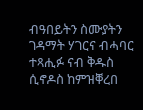ብዓበይትን ስሙያትን ገዳማት ሃገርና ብሓባር ተጻሒፉ ናብ ቅዱስ ሲኖዶስ ከምዝቐረበ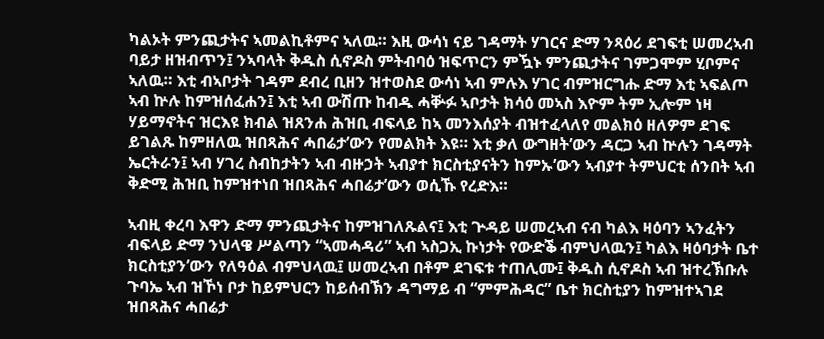ካልኦት ምንጪታትና ኣመልኪቶምና ኣለዉ። እዚ ውሳነ ናይ ገዳማት ሃገርና ድማ ንጻዕሪ ደገፍቲ ሠመረኣብ ባይታ ዘዝብጥን፤ ንኣባላት ቅዱስ ሲኖዶስ ምትብባዕ ዝፍጥርን ምዃኑ ምንጪታትና ገምጋሞም ሂቦምና ኣለዉ። እቲ ብኣቦታት ገዳም ደብረ ቢዘን ዝተወስደ ውሳነ ኣብ ምሉእ ሃገር ብምዝርግሑ ድማ እቲ ኣፍልጦ ኣብ ኵሉ ከምዝሰፈሐን፤ እቲ ኣብ ውሽጡ ከብዱ ሓቝፉ ኣቦታት ክሳዕ መኣስ እዮም ትም ኢሎም ነዛ ሃይማኖትና ዝርእዩ ክብል ዝጸንሐ ሕዝቢ ብፍላይ ከኣ መንእሰያት ብዝተፈላለየ መልክዕ ዘለዎም ደገፍ ይገልጹ ከምዘለዉ ዝበጻሕና ሓበሬታ’ውን የመልክት እዩ። እቲ ቃለ ውግዘት’ውን ዳርጋ ኣብ ኵሉን ገዳማት ኤርትራን፤ ኣብ ሃገረ ስብከታትን ኣብ ብዙኃት ኣብያተ ክርስቲያናትን ከምኡ’ውን ኣብያተ ትምህርቲ ሰንበት ኣብ ቅድሚ ሕዝቢ ከምዝተነበ ዝበጻሕና ሓበሬታ’ውን ወሲኹ የረድእ።

ኣብዚ ቀረባ እዋን ድማ ምንጪታትና ከምዝገለጹልና፤ እቲ ጕዳይ ሠመረኣብ ናብ ካልእ ዛዕባን ኣንፈትን ብፍላይ ድማ ንህላዌ ሥልጣን “ኣመሓዳሪ” ኣብ ኣስጋኢ ኩነታት የውድቕ ብምህላዉን፤ ካልእ ዛዕባታት ቤተ ክርስቲያን’ውን የለዓዕል ብምህላዉ፤ ሠመረኣብ በቶም ደገፍቱ ተጠሊሙ፤ ቅዱስ ሲኖዶስ ኣብ ዝተረኽቡሉ ጉባኤ ኣብ ዝኾነ ቦታ ከይምህርን ከይሰብኽን ዳግማይ ብ “ምምሕዳር” ቤተ ክርስቲያን ከምዝተኣገደ ዝበጻሕና ሓበሬታ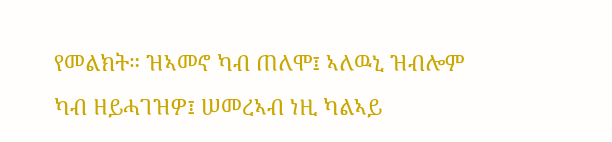የመልክት። ዝኣመኖ ካብ ጠለሞ፤ ኣለዉኒ ዝብሎም ካብ ዘይሓገዝዎ፤ ሠመረኣብ ነዚ ካልኣይ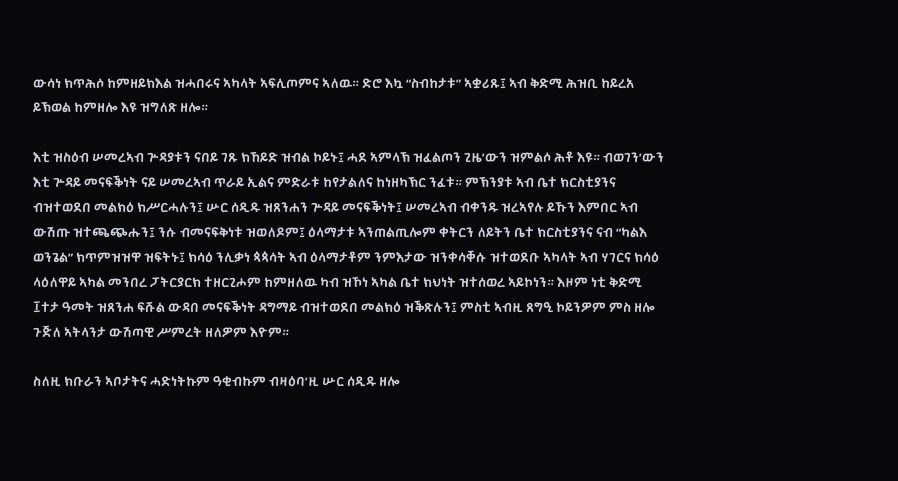ውሳነ ክጥሕሶ ከምዘይክእል ዝሓበሩና ኣካላት ኣፍሊጦምና ኣለዉ። ድሮ እኳ “ስብከታቱ” ኣቋሪጹ፤ ኣብ ቅድሚ ሕዝቢ ከይረአ ይኽወል ከምዘሎ እዩ ዝግለጽ ዘሎ።

እቲ ዝስዕብ ሠመረኣብ ጕዳያቱን ናበይ ገጹ ክኸይድ ዝብል ኮይኑ፤ ሓደ ኣምላኽ ዝፈልጦን ጊዜ’ውን ዝምልሶ ሕቶ እዩ። ብወገን’ውን እቲ ጕዳይ መናፍቕነት ናይ ሠመረኣብ ጥራይ ኢልና ምድራቱ ከየታልለና ከነዘካኽር ንፈቱ። ምኽንያቱ ኣብ ቤተ ክርስቲያንና ብዝተወደበ መልክዕ ክሥርሓሉን፤ ሡር ሰዲዱ ዝጸንሐን ጕዳይ መናፍቕነት፤ ሠመረኣብ ብቀንዱ ዝረኣየሉ ይኹን እምበር ኣብ ውሽጡ ዝተጫጭሑን፤ ንሱ ብመናፍቅነቱ ዝወለዶም፤ ዕላማታቱ ኣንጠልጢሎም ቀትርን ለይትን ቤተ ክርስቲያንና ናብ “ካልእ ወንጌል” ክጥምዝዝዋ ዝፍትኑ፤ ክሳዕ ንሊቃነ ጳጳሳት ኣብ ዕላማታቶም ንምእታው ዝንቀሳቐሱ ዝተወደቡ ኣካላት ኣብ ሃገርና ክሳዕ ላዕለዋይ ኣካል መንበረ ፓትርያርክ ተዘርጊሖም ከምዘለዉ ካብ ዝኾነ ኣካል ቤተ ክህነት ዝተሰወረ ኣይኮነን። እዞም ነቲ ቅድሚ ፲ተታ ዓመት ዝጸንሐ ፍሹል ውዳበ መናፍቕነት ዳግማይ ብዝተወደበ መልክዕ ዝቕጽሉን፤ ምስቲ ኣብዚ ጸግዒ ኮይንዎም ምስ ዘሎ ጉጅለ ኣትላንታ ውሽጣዊ ሥምረት ዘለዎም እዮም።

ስለዚ ክቡራን ኣቦታትና ሓድነትኩም ዓቂብኩም ብዛዕባ’ዚ ሡር ሰዲዱ ዘሎ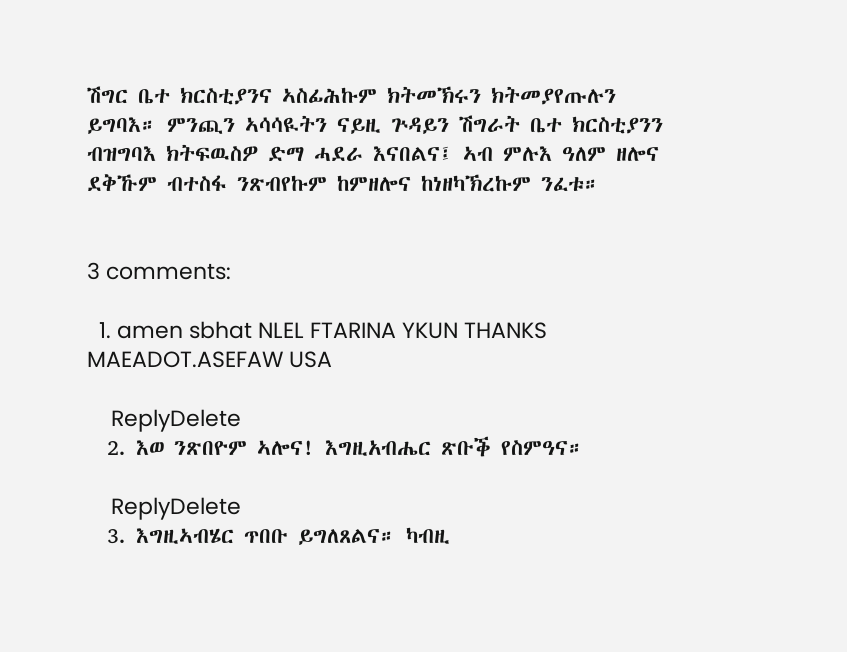ሽግር ቤተ ክርስቲያንና ኣስፊሕኩም ክትመኽሩን ክትመያየጡሉን ይግባእ። ምንጪን ኣሳሳዪትን ናይዚ ጕዳይን ሽግራት ቤተ ክርስቲያንን ብዝግባእ ክትፍዉስዎ ድማ ሓደራ እናበልና፤ ኣብ ምሉእ ዓለም ዘሎና ደቅኹም ብተስፋ ንጽብየኩም ከምዘሎና ከነዘካኽረኩም ንፈቱ።


3 comments:

  1. amen sbhat NLEL FTARINA YKUN THANKS MAEADOT.ASEFAW USA

    ReplyDelete
  2. እወ ንጽበዮም ኣሎና! እግዚአብሔር ጽቡቕ የስምዓና።

    ReplyDelete
  3. እግዚኣብሄር ጥበቡ ይግለጸልና። ካብዚ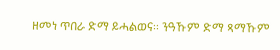ዘመነ ጥበራ ድማ ይሓልወና። ንዓኹም ድማ ጻማኹም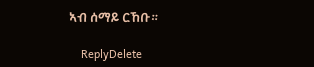ኣብ ሰማይ ርኸቡ።

    ReplyDelete